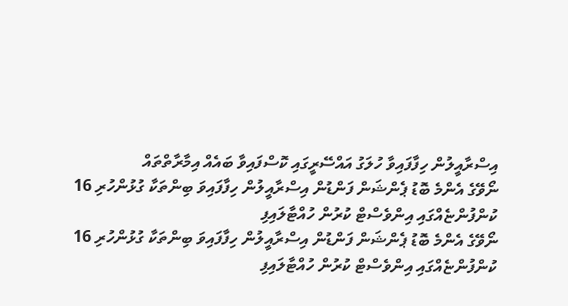އިސްރާއީލުން ހިފާފައިވާ ހުލަގު އައްސޭރީގައި ކޮސްފައިވާ ބައެއް އިމާރާތްތައް
ނޯވޭގެ އެންމެ ބޮޑު ޕެންޝަން ފަންޑުން އިސްރާއީލުން ހިފާފައިވަ ބިންތަކާ ގުޅުންހުރި 16 ކުންފުންޏެއްގައި އިންވެސްޓް ކުރުން ހުއްޓާލައިފި
ނޯވޭގެ އެންމެ ބޮޑު ޕެންޝަން ފަންޑުން އިސްރާއީލުން ހިފާފައިވަ ބިންތަކާ ގުޅުންހުރި 16 ކުންފުންޏެއްގައި އިންވެސްޓް ކުރުން ހުއްޓާލައިފި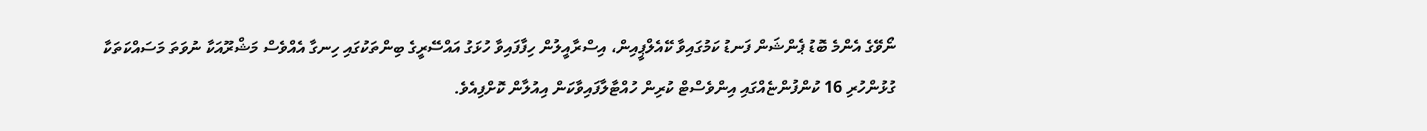ނޯވޭގެ އެންމެ ބޮޑު ޕެންޝަން ފަނޑު ކަމުގައިވާ ކޭއެލްޕީއިން، އިސްރާއީލުން ހިފާފައިވާ ހުޅަގު އައްސޭރީގެ ބިންތަކުގައި ހިނގާ އެއްވެސް މަޝްރޫއަކާ ނުވަތަ މަސައްކަތަކާ ގުޅުންހުރި 16 ކުންފުންޏެއްގައި އިންވެސްޓް ކުރިން ހުއްޓާލާފައިވާކަން އިއުލާން ކޮށްފިއެވެ.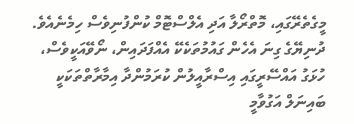މީގެތެރޭގައި، މޮތްރޯލާ އަދި އެލްސްޓޮމް ކުންފުނިވެސް ހިމެނެއެވެ.
ދުނިޔޭގެ ގިނަ އެހެން ގައުމުތަކެކޭ އެއްފަދައިން، ނޯވޭއަކީވެސް، ހުޅަގު އައްސޭރީގައި އިސްރާއީލުން ކުރަމުންދާ އިމާރާތްތަކަކީ ބައިނަލް އަގުވާމީ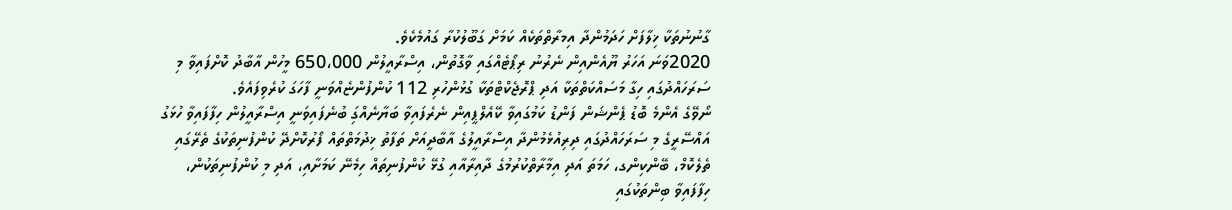ގާނުނުތަކާ ޚިލާފަށް ހަދަމުންދާ އިމރާތްތަކެއް ކަމަށް ގަބޫލުކުރާ ގައުމެކެވެ.
2020ވަނަ އަހަރު ޔޫއެންއިން ނެރުނު ރިޕޯޓެއްގައި ވާގޮތުން، އިސްރާއީލުން 650،000 މީހުން އާބާދު ކޮށްފައިވާ މި ސަރަހައްދުގައި ހިގާ މަސައްކަތްތަކާ އަދި ޕްރޮޖެކްޓްތަކާ ގުޅުންހުރި 112 ކުންފުންޏެއްވަނީ ފާހަގަ ކުރެވިފައެވެ.
ނޯވޭގެ އެންމެ ބޮޑު ޕެންޝަން ފަންޑު ކަމުގައިވާ ކޭއެލްޕީއިން ނެރެފައިވާ ބަޔާނެއްގަި ބުނެފައިވަނީ އިސްރާއީލުން ހިފާފައިވާ ހުޅަގު އައްސޭރީގެ މި ސަރަހައްދުގައި ދިރިއުޅެމުންދާ އިސްރާއީލުގެ އާބާދީއަށް ތަފާތު ޚިދުމަތްތައް ފޯރުކޮށްދޭ ކުންފުނިތަކުގެ ތެރޭގައި ތެލެކޮމް، ބޭންކިންގ، ހަމަތަ އަދި އިމާރާތްކުރުމުގެ ދާއިރާއާއި ގުޅޭ ކުންފުނިތައް ހިމެނޭ ކަމަށާއި، އަދި މި ކުންފުނިތަކުން، ހިފާފައިވާ ބިންތަކުގައި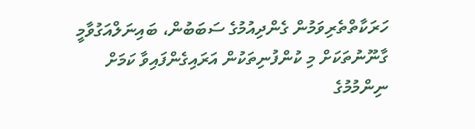ހަރަކާތްތެރިވަމުން ގެންދިއުމުގެ ސަބަބުން، ބައިނަލްއަގުވާމީ ގާނޫނުތަކަށް މި ކުންފުނިތަކުން އަރައިގެންފައިވާ ކަމަށް ނިންމުމުގެ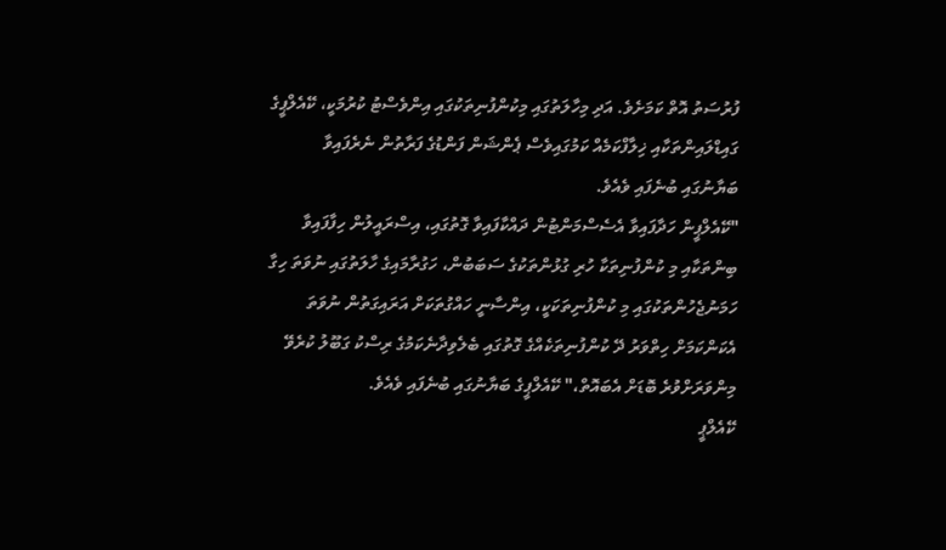ފުރުސަތު އޮތް ކަމަށެވެ. އަދި މިހާލަތުގައި މިކުންފުނިތަކުގައި އިންވެސްޓު ކުރުމަކީ، ކޭއެލްޕީގެ ގައިޑްލައިންތަކާއި ޚިލާފްކަމެއް ކަމުގައިވެސް ޕެންޝަން ފަންޑުގެ ފަރާތުން ނެރެފައިވާ ބަޔާނުގައި ބުނެފައި ވެއެވެ.
"ކޭއެލްޕީން ހަދާފައިވާ އެސެސްމަންޓުން ދައްކާފައިވާ ގޮތުގައި، އިސްރައީލުން ހިފާފައިވާ ބިންތަކާއި މި ކުންފުނިތަކާ ހުރި ގުޅުންތަކުގެ ސަބަބުން، ހަގުރާމައިގެ ހާލަތުގައި ނުވަތަ ހިގާ ހަމަނުޖެހުންތަކުގައި މި ކުންފުނިތަކަކީ، އިންސާނީ ހައްގުތަކަށް އަރައިގަތުން ނުވަތަ އެކަންކަމަށް ހިތްވަރު ދޭ ކުންފުނިތަކެއްގެ ގޮތުގައި ބެލެވިދާނެކަމުގެ ރިސްކު ގަބޫލު ކުރެވޭ މިންވަރަށްވުރެ ބޮޑަށް އެބައޮތް،" ކޭއެލްޕީގެ ބަޔާނުގައި ބުނެފައި ވެއެވެ.
ކޭއެލްޕީ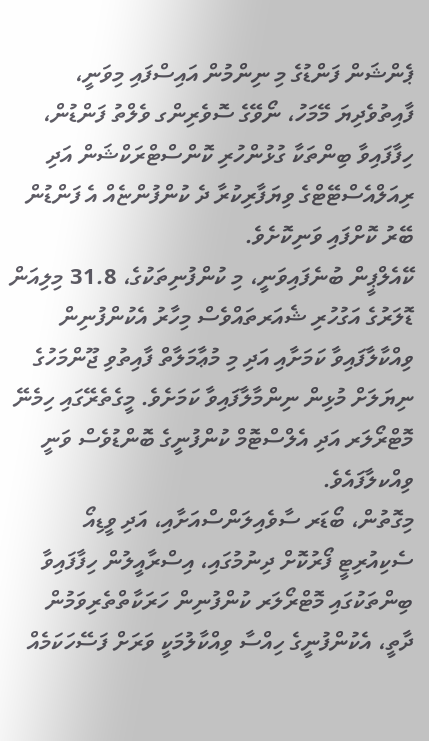ޕެންޝަން ފަންޑުގެ މި ނިންމުން އައިސްފައި މިވަނީ، ފާއިތުވެދިޔަ މޭމަހު، ނޯވޭގެ ސޮވެރިންގ ވެލްތު ފަންޑުން، ހިފާފައިވާ ބިންތަކާ ގުޅުންހުރި ކޮންސްޓްރަކްޝަން އަދި ރިއަލްއެސްޓޭޓްގެ ވިޔަފާރިކުރާ ދެ ކުންފުންޏެއް އެ ފަންޑުން ބޭރު ކޮށްފައި ވަނިކޮށެވެ.
ކޭއެލްޕީން ބުނެފައިވަނީ، މި ކުންފުނިތަކުގެ، 31.8 މިލިއަން ޑޮލަރުގެ އަގުހުރި ޝެއަރތައްވެސް މިހާރު އެކުންފުނިން ވިއްކާލާފައިވާ ކަމަށާއި އަދި މި މުޢާމަލާތް ފާއިތުވި ޖޫންމަހުގެ ނިޔަލަށް މުޅިން ނިންމާލާފައިވާ ކަމަށެވެ. މީގެތެރޭގައި ހިމެނޭ މޮޓްރޯލަރ އަދި އެލްސްޓޮމް ކުންފުނީގެ ބޮންޑުވެސް ވަނީ ވިއްކލާފައެވެ.
މިގޮތުން، ބޯޑަރ ސާވެއިލަންސްއަށާއި، އަދި ވީޑިއޯ ސެކިއުރިޓީ ފޯރުކޮށް ދިނުމުގައި، އިސްރާއީލުން ހިފާފައިވާ ބިންތަކުގައި މޮޓްރޯލަރ ކުންފުނިން ހަރަކާތްތެރިވަމުން ދާތީ، އެކުންފުނީގެ ހިއްސާ ވިއްކާލުމަކީ ވަރަށް ފަސޭހަކަމެއް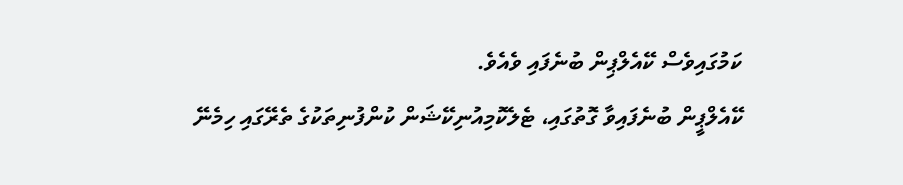ކަމުގައިވެސް ކޭއެލްޕިން ބުނެފައި ވެއެވެ.
ކޭއެލްޕީން ބުނެފައިވާ ގޮތުގައި، ޓެލެކޮމިއުނިކޭޝަން ކުންފުނިތަކުގެ ތެރޭގައި ހިމެނޭ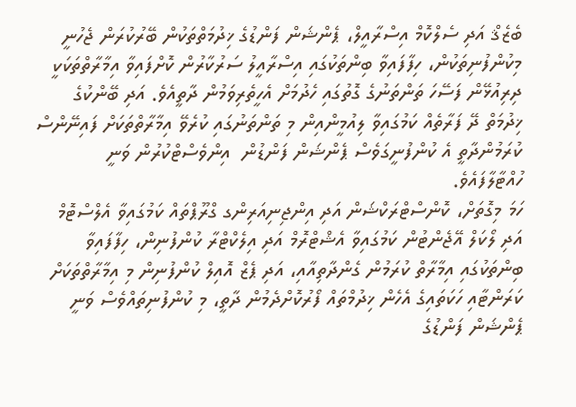ބެޒެޤް އަދި ސެލްކޮމް އިސްރާއީލް، ޕެންޝަން ފަންޑުގެ ޚިދުމަތްތަކުން ބޭރުކުރަން ޖެހުނީ މިކުންފުނިތަކުން، ހިފާފައިވާ ބިންތަކުގައި އިސްރާއީލު ސަރުކާރުން ކޮށްފައިވާ އިމާރާތްތަކަކީ ދިރިއުޅޭން ފަސޭހަ ތަންތަނުގެ ގޮތުގައި ހެދުމަށް އެހީތެރިވަމުން ދާތީއެވެ. އަދި ބޭންކުގެ ޚިދުމަތް ދޭ ފަރާތެއް ކަމުގައިވާ ލިއުމީންއިން މި ތަންތަނުގައި ކުރެވޭ އިމާރާތްތަކަށް ފައިނޭންސް ކުރަމުންދާތީ އެ ކުންފުނީގަވެސް ޕެންޝަން ފަންޑުން  އިންވެސްޓްކުރުން ވަނީ ހުއްޓާލާފައެވެ.
ހަމަ މިގޮތަށް، ކޮންސްޓްރަކްޝަން އަދި އިންޖިނިއަރިންގ ގްރޫޕްތައް ކަމުގައިވާ އެލްސްޓޮމް އަދި ލޯކަލް އޭޖެންޓުން ކަމުގައިވާ އެޝްޓްރޮމް އަދި އިލެކްޓްރާ ކުންފުނިން، ހިފާފައިވާ ބިންތަކުގައި އިމާރާތް ކުރަމުން ގެންދާތިއާއި، އަދި ޕެޒް އޮއިލް ކުންފުނިން މި އިމާރާތްތަކަށް ކަރަންޓާއި ހަކަތައިގެ އެހެން ޚިދުމްތައް ފޯރުކޮށްދެމުން ދާތީ، މި ކުންފުނިތައްވެސް ވަނީ ޕެންޝަން ފަންޑުގެ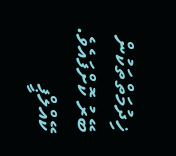ޚިދުމަތްތަކުން ބޭރު ކޮށްފައެވެ.
ކޭއްލްޕީ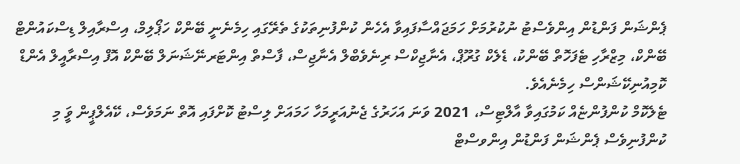ޕެންޝަން ފަންޑުން އިންވެސްޓު ނުކުރުމަށް ހަމަޖައްސާފައިވާ އެހެން ކުންފުނިތަކުގެ ތެރޭގައި ހިމެނެނީ ބޭންކް ހަޕޯލިމް، އިސްރާއިލް ޑިސްކައުންޓް ބޭންކް، މިޒްރާހި ޓެފަހޮތް ބޭންކު، ޑެލެކް ގުރޫޕް، އެނާޖިކްސް ރިނެވެބްލް އެނާޖިސް، ފާސްތް އިންޓަރނޭޝަނަލް ބޭންކް އޮފް އިސްރާއީލް އެންޑް ކޮމިއުނިކޭޝަންސް ހިމެނެއެވެ.
ޓެލެކޮމް ކުންފުންޏެއް ކަމުގައިވާ އާލްޓިސް، 2021 ވަނަ އަހަރުގެ ޖެނުއަރީމަހާ ހަމައަށް ލިސްޓު ކޮށްފައި އޮތް ނަމަވެސް، ކޭއެލްޕީން ވަީ މި ކުންފުނިވެސް ޕެންޝަން ފަންޑުން އިންވސްޓް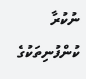ނުކުރާ ކުންފުނިތަކުގެ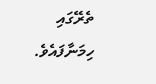ތެރޭގައި ހިމަނާފައެވެ.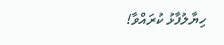ހިޔާލުފާޅު ކުރައްވާ!